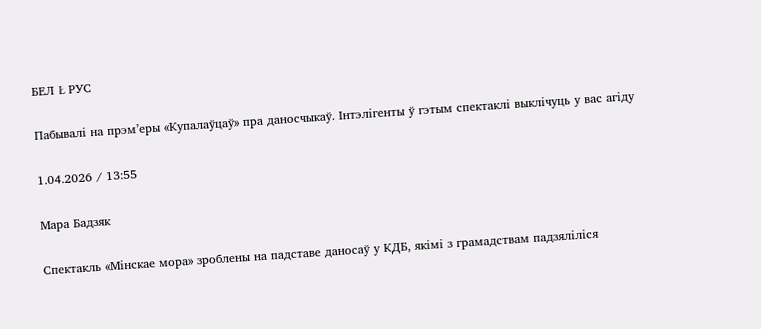БЕЛ Ł РУС

Пабывалі на прэм’еры «Купалаўцаў» пра даносчыкаў. Інтэлігенты ў гэтым спектаклі выклічуць у вас агіду

1.04.2026 / 13:55

Мара Бадзяк

Спектакль «Мінскае мора» зроблены на падставе даносаў у КДБ, якімі з грамадствам падзяліліся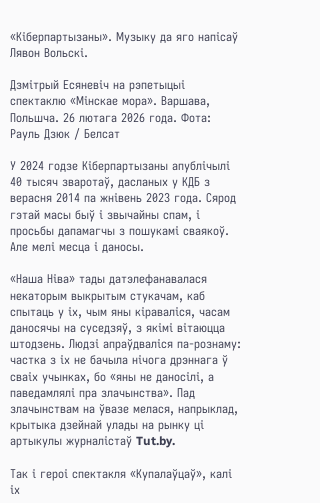«Кіберпартызаны». Музыку да яго напісаў Лявон Вольскі.

Дзмітрый Есяневіч на рэпетыцыі спектаклю «Мінскае мора». Варшава, Польшча. 26 лютага 2026 года. Фота: Рауль Дзюк / Белсат

У 2024 годзе Кіберпартызаны апублічылі 40 тысяч зваротаў, дасланых у КДБ з верасня 2014 па жнівень 2023 года. Сярод гэтай масы быў і звычайны спам, і просьбы дапамагчы з пошукамі сваякоў. Але мелі месца і даносы.

«Наша Ніва» тады датэлефанавалася некаторым выкрытым стукачам, каб спытаць у іх, чым яны кіраваліся, часам даносячы на суседзяў, з якімі вітаюцца штодзень. Людзі апраўдваліся па-рознаму: частка з іх не бачыла нічога дрэннага ў сваіх учынках, бо «яны не даносілі, а паведамлялі пра злачынства». Пад злачынствам на ўвазе мелася, напрыклад, крытыка дзейнай улады на рынку ці артыкулы журналістаў Tut.by.

Так і героі спектакля «Купалаўцаў», калі іх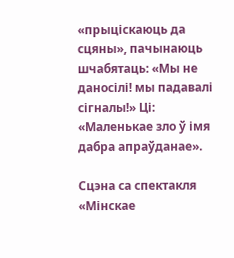«прыціскаюць да сцяны», пачынаюць шчабятаць: «Мы не даносілі! мы падавалі сігналы!» Ці: «Маленькае зло ў імя дабра апраўданае».

Сцэна са спектакля «Мінскае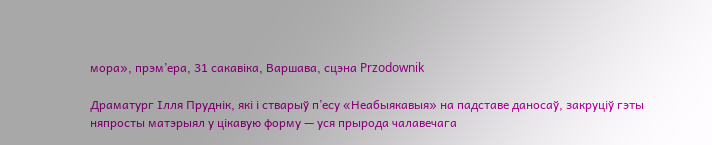мора», прэм’ера, 31 сакавіка, Варшава, сцэна Przodownik

Драматург Ілля Пруднік, які і стварыў п’есу «Неабыякавыя» на падставе даносаў, закруціў гэты няпросты матэрыял у цікавую форму — уся прырода чалавечага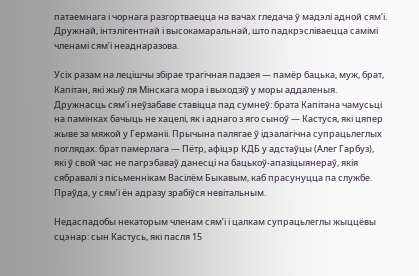патаемнага і чорнага разгортваецца на вачах гледача ў мадэлі адной сям’і. Дружнай, інтэлігентнай і высокамаральнай, што падкрэсліваецца самімі членамі сям’і неаднаразова.

Усіх разам на лецішчы збірае трагічная падзея — памёр бацька, муж, брат, Капітан, які жыў ля Мінскага мора і выходзіў у моры аддаленыя. Дружнасць сям’і неўзабаве ставіцца пад сумнеў: брата Капітана чамусьці на памінках бачыць не хацелі, як і аднаго з яго сыноў — Кастуся, які цяпер жыве за мяжой у Германіі. Прычына палягае ў ідэалагічна супрацьлеглых поглядах: брат памерлага — Пётр, афіцэр КДБ у адстаўцы (Алег Гарбуз), які ў свой час не пагрэбаваў данесці на бацькоў-апазіцыянераў, якія сябравалі з пісьменнікам Васілём Быкавым, каб прасунуцца па службе. Праўда, у сям’і ён адразу зрабіўся невітальным.

Недаспадобы некаторым членам сям’і і цалкам супрацьлеглы жыццёвы сцэнар: сын Кастусь, які пасля 15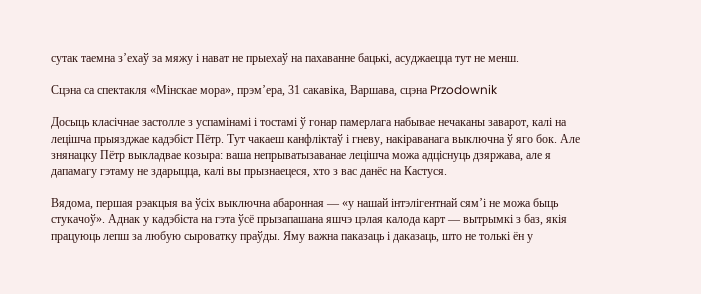сутак таемна з’ехаў за мяжу і нават не прыехаў на пахаванне бацькі, асуджаецца тут не менш.

Сцэна са спектакля «Мінскае мора», прэм’ера, 31 сакавіка, Варшава, сцэна Przodownik

Досыць класічнае застолле з успамінамі і тостамі ў гонар памерлага набывае нечаканы заварот, калі на лецішча прыязджае кадэбіст Пётр. Тут чакаеш канфліктаў і гневу, накіраванага выключна ў яго бок. Але знянацку Пётр выкладвае козыра: ваша непрыватызаванае лецішча можа адціснуць дзяржава, але я дапамагу гэтаму не здарыцца, калі вы прызнаецеся, хто з вас данёс на Кастуся.

Вядома, першая рэакцыя ва ўсіх выключна абаронная — «у нашай інтэлігентнай сям’і не можа быць стукачоў». Аднак у кадэбіста на гэта ўсё прызапашана яшчэ цэлая калода карт — вытрымкі з баз, якія працуюць лепш за любую сыроватку праўды. Яму важна паказаць і даказаць, што не толькі ён у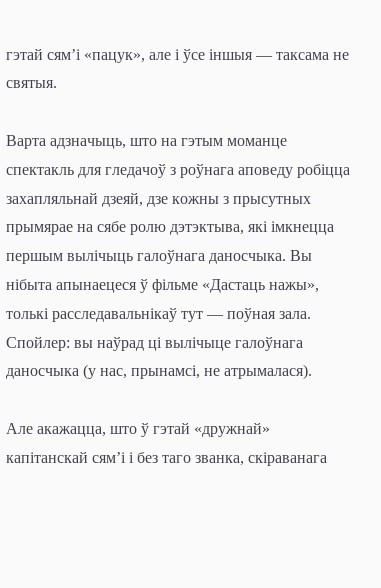гэтай сям’і «пацук», але і ўсе іншыя — таксама не святыя.

Варта адзначыць, што на гэтым моманце спектакль для гледачоў з роўнага аповеду робіцца захапляльнай дзеяй, дзе кожны з прысутных прымярае на сябе ролю дэтэктыва, які імкнецца першым вылічыць галоўнага даносчыка. Вы нібыта апынаецеся ў фільме «Дастаць нажы», толькі расследавальнікаў тут — поўная зала. Спойлер: вы наўрад ці вылічыце галоўнага даносчыка (у нас, прынамсі, не атрымалася).

Але акажацца, што ў гэтай «дружнай» капітанскай сям’і і без таго званка, скіраванага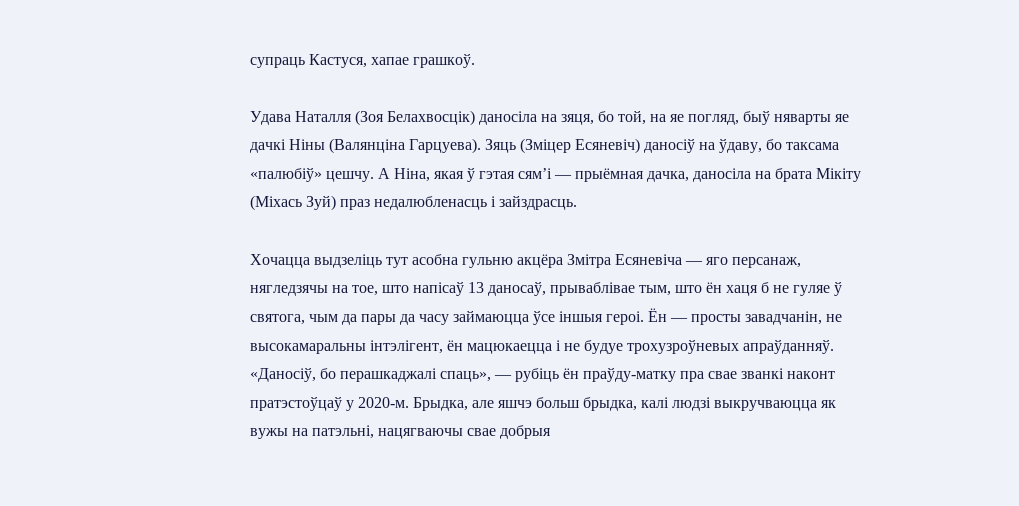супраць Кастуся, хапае грашкоў.

Удава Наталля (Зоя Белахвосцік) даносіла на зяця, бо той, на яе погляд, быў няварты яе дачкі Ніны (Валянціна Гарцуева). Зяць (Зміцер Есяневіч) даносіў на ўдаву, бо таксама «палюбіў» цешчу. А Ніна, якая ў гэтая сям’і — прыёмная дачка, даносіла на брата Мікіту (Міхась Зуй) праз недалюбленасць і зайздрасць.

Хочацца выдзеліць тут асобна гульню акцёра Змітра Есяневіча — яго персанаж, нягледзячы на тое, што напісаў 13 даносаў, прываблівае тым, што ён хаця б не гуляе ў святога, чым да пары да часу займаюцца ўсе іншыя героі. Ён — просты завадчанін, не высокамаральны інтэлігент, ён мацюкаецца і не будуе трохузроўневых апраўданняў. «Даносіў, бо перашкаджалі спаць», — рубіць ён праўду-матку пра свае званкі наконт пратэстоўцаў у 2020-м. Брыдка, але яшчэ больш брыдка, калі людзі выкручваюцца як вужы на патэльні, нацягваючы свае добрыя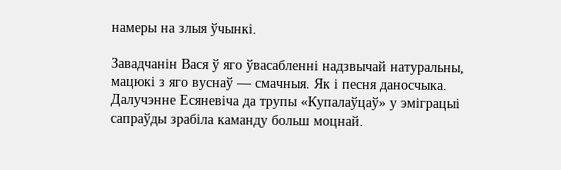намеры на злыя ўчынкі.

Завадчанін Вася ў яго ўвасабленні надзвычай натуральны, мацюкі з яго вуснаў — смачныя. Як і песня даносчыка. Далучэнне Есяневіча да трупы «Купалаўцаў» у эміграцыі сапраўды зрабіла каманду больш моцнай.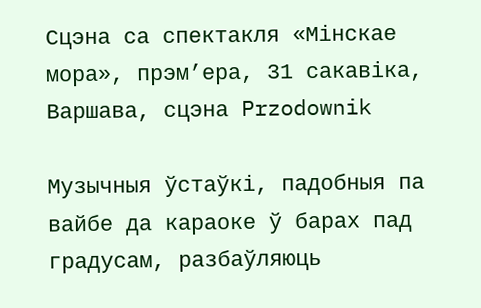Сцэна са спектакля «Мінскае мора», прэм’ера, 31 сакавіка, Варшава, сцэна Przodownik

Музычныя ўстаўкі, падобныя па вайбе да караоке ў барах пад градусам, разбаўляюць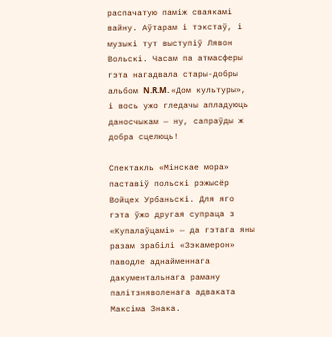распачатую паміж сваякамі вайну. Аўтарам і тэкстаў, і музыкі тут выступіў Лявон Вольскі. Часам па атмасферы гэта нагадвала стары-добры альбом N.R.M. «Дом культуры», і вось ужо гледачы апладуюць даносчыкам — ну, сапраўды ж добра сцелюць!

Спектакль «Мінскае мора» паставіў польскі рэжысёр Войцех Урбаньскі. Для яго гэта ўжо другая супраца з «Купалаўцамі» — да гэтага яны разам зрабілі «Зэкамерон» паводле аднайменнага дакументальнага раману палітзняволенага адваката Максіма Знака.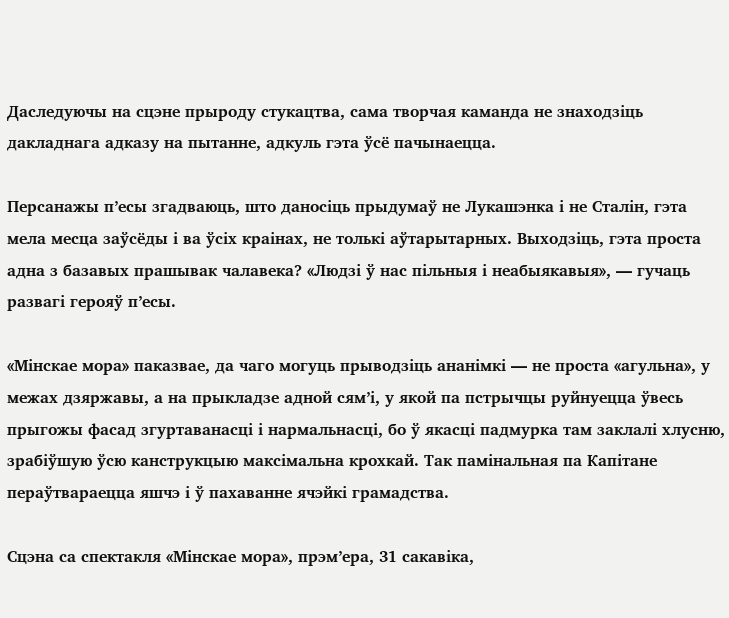Даследуючы на сцэне прыроду стукацтва, сама творчая каманда не знаходзіць дакладнага адказу на пытанне, адкуль гэта ўсё пачынаецца.

Персанажы п’есы згадваюць, што даносіць прыдумаў не Лукашэнка і не Сталін, гэта мела месца заўсёды і ва ўсіх краінах, не толькі аўтарытарных. Выходзіць, гэта проста адна з базавых прашывак чалавека? «Людзі ў нас пільныя і неабыякавыя», — гучаць развагі герояў п’есы.

«Мінскае мора» паказвае, да чаго могуць прыводзіць ананімкі — не проста «агульна», у межах дзяржавы, а на прыкладзе адной сям’і, у якой па пстрычцы руйнуецца ўвесь прыгожы фасад згуртаванасці і нармальнасці, бо ў якасці падмурка там заклалі хлусню, зрабіўшую ўсю канструкцыю максімальна крохкай. Так памінальная па Капітане пераўтвараецца яшчэ і ў пахаванне ячэйкі грамадства.

Сцэна са спектакля «Мінскае мора», прэм’ера, 31 сакавіка,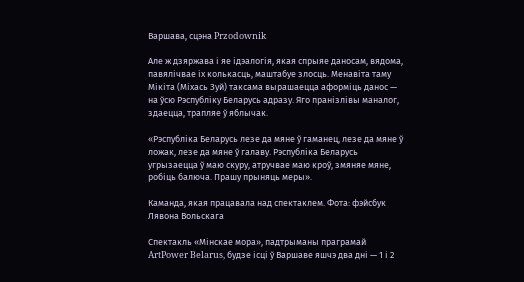Варшава, сцэна Przodownik

Але ж дзяржава і яе ідэалогія, якая спрыяе даносам, вядома, павялічвае іх колькасць, маштабуе злосць. Менавіта таму Мікіта (Міхась Зуй) таксама вырашаецца аформіць данос — на ўсю Рэспубліку Беларусь адразу. Яго пранізлівы маналог, здаецца, трапляе ў яблычак.

«Рэспубліка Беларусь лезе да мяне ў гаманец, лезе да мяне ў ложак, лезе да мяне ў галаву. Рэспубліка Беларусь угрызаецца ў маю скуру, атручвае маю кроў, змяняе мяне, робіць балюча. Прашу прыняць меры».

Каманда, якая працавала над спектаклем. Фота: фэйсбук Лявона Вольскага

Спектакль «Мінскае мора», падтрыманы праграмай ArtPower Belarus, будзе ісці ў Варшаве яшчэ два дні — 1 і 2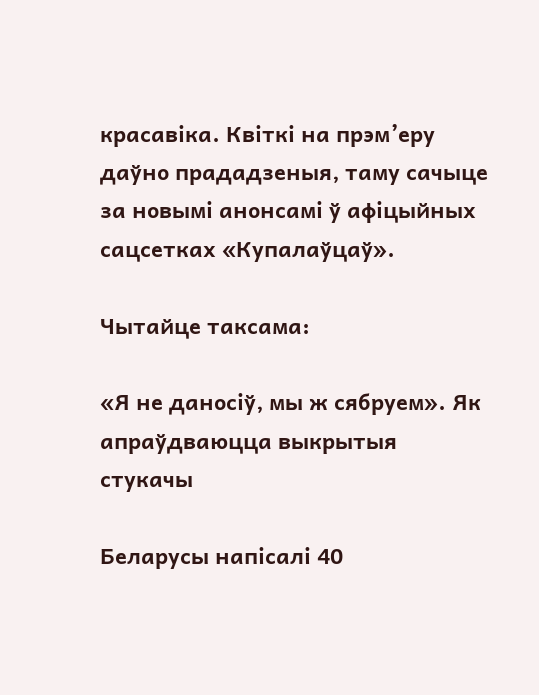красавіка. Квіткі на прэм’еру даўно прададзеныя, таму сачыце за новымі анонсамі ў афіцыйных сацсетках «Купалаўцаў».

Чытайце таксама:

«Я не даносіў, мы ж сябруем». Як апраўдваюцца выкрытыя стукачы

Беларусы напісалі 40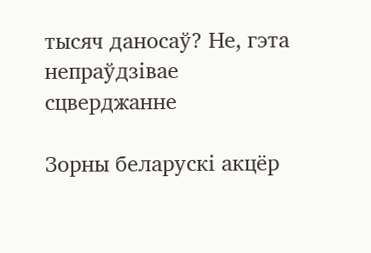тысяч даносаў? Не, гэта непраўдзівае сцверджанне

Зорны беларускі акцёр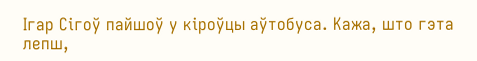Ігар Сігоў пайшоў у кіроўцы аўтобуса. Кажа, што гэта лепш,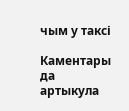чым у таксі

Каментары да артыкула